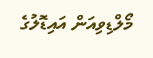މޯލްޑިވިއަން އައިޑޮލުގެ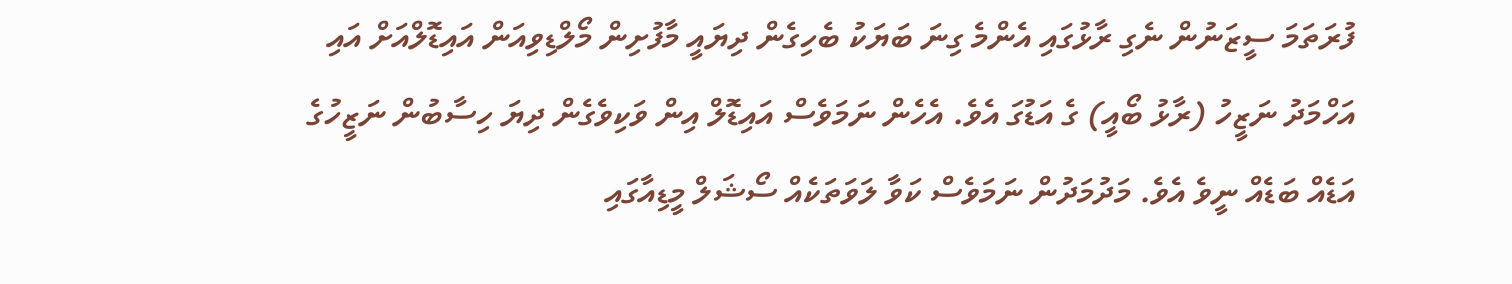ފުރަތަމަ ސީޒަނުން ނެގި ރާޅުގައި އެންމެ ގިނަ ބަޔަކު ބެހިގެން ދިޔައީ މާފުށިން މޯލްޑިވިއަން އައިޑޮލްއަށް އައި އަހްމަދު ނަޒީހު (ރާޅު ބޯއީ) ގެ އަޑުގަ އެވެ. އެހެން ނަމަވެސް އައިޑޮލް އިން ވަކިވެގެން ދިޔަ ހިސާބުން ނަޒީހުގެ އަޑެއް ބަޑެއް ނީވެ އެވެ. މަދުމަދުން ނަމަވެސް ކަވާ ލަވަތަކެއް ސޯޝަލް މީޑިއާގައި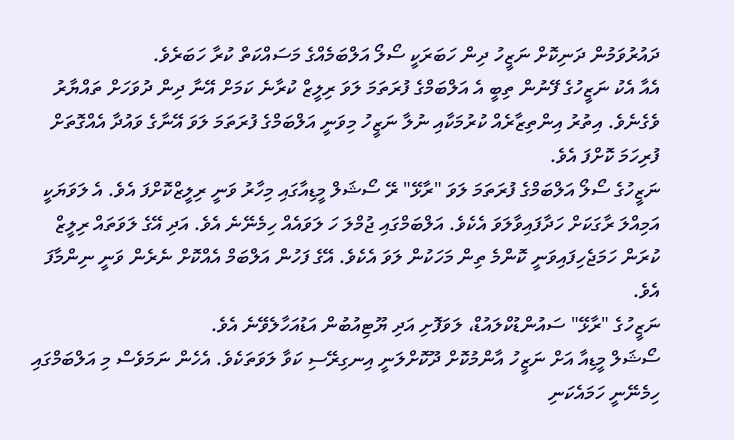ދައުރުވަމުން ދަނިކޮށް ނަޒީހު ދިން ހަބަރަކީ ސޯލޯ އަލްބަމެއްގެ މަސައްކަތް ކުރާ ހަބަރެވެ.
އެއާ އެކު ނަޒީހުގެ ފޭނުން ތިބީ އެ އަލްބަމްގެ ފުރަތަމަ ލަވަ ރިލީޒް ކުރާނެ ކަމަށް އޭނާ ދިން ދުވަހަށް ތައްޔާރު ވެގެނެވެ. އިތުރު އިންތިޒާރެއް ކުރުމަކާއި ނުލާ ނަޒީހު މިވަނީ އަލްބަމްގެ ފުރަތަމަ ލަވަ އޭނާގެ ވައުދާ އެއްގޮތަށް ފުރިހަމަ ކޮށްފަ އެވެ.
ނަޒީހުގެ ސޯލޯ އަލްބަމްގެ ފުރަތަމަ ލަވަ "ރާޅޭ" ރޭ ސޯޝަލް މީޑިއާގައި މިހާރު ވަނީ ރިލީޒްކޮށްފަ އެވެ. އެ ލަވަޔަކީ އަމިއްލަ ރާގަކަށް ހަދާފައިވާލަވަ އެކެވެ. އަލްބަމްގައި ޖުމްލަ ހަ ލަވައެއް ހިމެނޭނެ އެވެ. އަދި އޭގެ ލަވަތައް ރިލީޒް ކުރަން ހަމަޖެހިފައިވަނީ ކޮންމެ ތިން މަހަކުން ލަވަ އެކެވެ. އޭގެ ފަހުން އަލްބަމް އެއްކޮށް ނެރެން ވަނީ ނިންމާފަ އެވެ.
ނަޒީހުގެ "ރާޅޭ" ސައުންޑުކްލައުޑް، ލަވަފޮށި އަދި ޔޫޓިއުބުން އަޑުއަހާލެވޭނެ އެވެ.
ސޯޝަލް މީޑިއާ އަށް ނަޒީހު އާންމުކޮށް ދޫކޮށްލަނީ އިނގިރޭސި ކަވާ ލަވަތަކެވެ. އެހެން ނަމަވެސް މި އަލްބަމްގައި ހިމެނޭނީ ހަމައެކަނި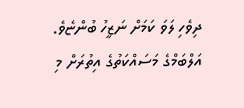ދިވެހި ލަވަ ކަމަށް ނަޒީހު ބުންޏެވެ.
އަލްބަމްގެ މަސައްކަތުގެ އިތުރަށް މި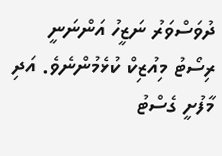ދުވަސްވަރު ނަޒީހު އަންނަނީ ރިސޯޓު މިއުޒިކް ކުޅެމުންނެވެ. އަދި މާފުށީ ގެސްޓު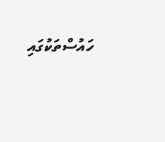ހައުސްތަކުގައި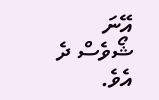އޭނަ ޝޯވެސް ދެ އެވެ.